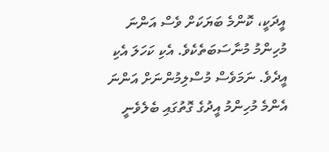އީދަކީ، ކޮންމެ ބަޔަކަށް ވެސް އަންނަ މުހިންމު މުނާސަބަތެކެވެ. އެކި ކަހަލަ އެކި އީދެވެ. ނަމަވެސް މުސްލިމުންނަށް އަންނަ އެންމެ މުހިންމު އީދުގެ ގޮތުގައި ބެލެވެނީ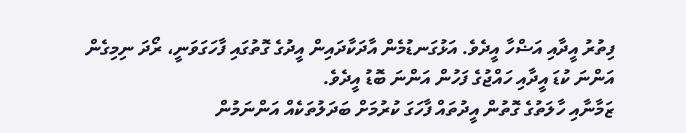ފިތުރު އީދާއި އަޟްހާ އީދެވެ. އަޅުގަނޑުމެން އާދަކާދައިން އީދުގެ ގޮތުގައި ފާހަގަވަނީ، ރޯދަ ނިމިގެން އަންނަ ކުޑަ އީދާއި ހައްޖުގެ ފަހުން އަންނަ ބޮޑު އީދެވެ.
ޒަމާނާއި ހާލަތުގެ ގޮތުން އީދުތައް ފާހަގަ ކުރުމަށް ބަދަލުތަކެއް އަންނަމުން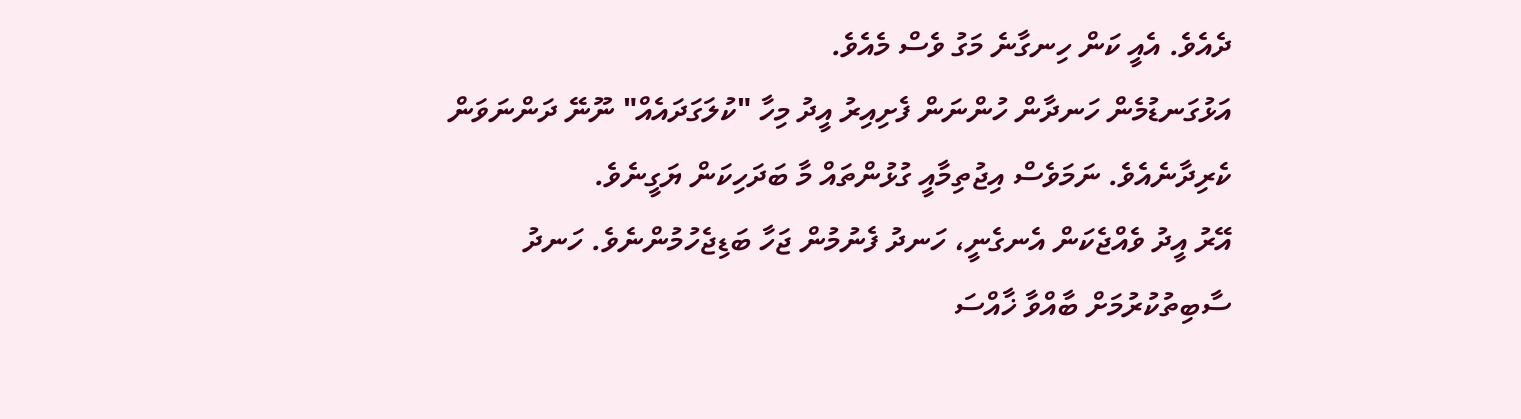ދެއެވެ. އެއީ ކަން ހިނގާނެ މަގު ވެސް މެއެވެ.
އަޅުގަނޑުމެން ހަނދާން ހުންނަން ފެށިއިރު އީދު މިހާ "ކުލަގަދައެއް" ނޫނޭ ދަންނަވަން ކެރިދާނެއެވެ. ނަމަވެސް އިޖުތިމާއީ ގުޅުންތައް މާ ބަދަހިކަން ޔަގީނެވެ.
އޭރު އީދު ވެއްޖެކަން އެނގެނީ، ހަނދު ފެނުމުން ޖަހާ ބަޑިޖެހުމުންނެވެ. ހަނދު ސާބިތުކުރުމަށް ބާއްވާ ޚާއްސަ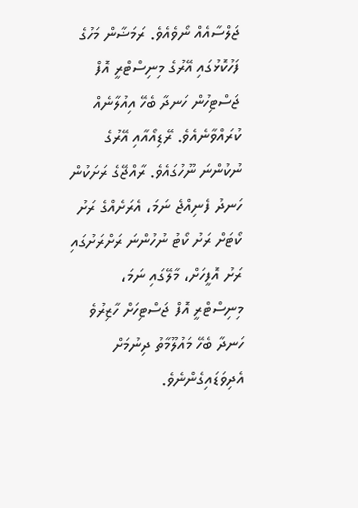ޖަލްސާއެއް ނޯވެއެވެ. ރަމަޟާން މަހުގެ ފަހުކޮޅުގައި އޭރުގެ މިނިސްޓްރީ އޮފް ޖަސްޓިހުން ހަނދާ ބެހޭ އިއުލާނެއް ކުރައްވާނެއެވެ. ރޭޑިއޯއާއި އޭރުގެ ނުކުންނަ ނޫހުގައެވެ. ރާއްޖޭގެ ރަށަކުން ހަނދު ފެނިއްޖެ ނަމަ، އެރަށެއްގެ ރަށު ކޯޓަށް ރަށު ކޯޓު ނުހުންނަ ރަށްރަށުގައި ރަށު އޮފީހަށް، މާލޭގައި ނަމަ، މިނިސްޓްރީ އޮފް ޖަސްޓިހަށް ހާޒިރުވެ ހަނދާ ބެހޭ މައުލޫމާތު ދިނުމަށް އެދިވަޑައިގެންނެވެ.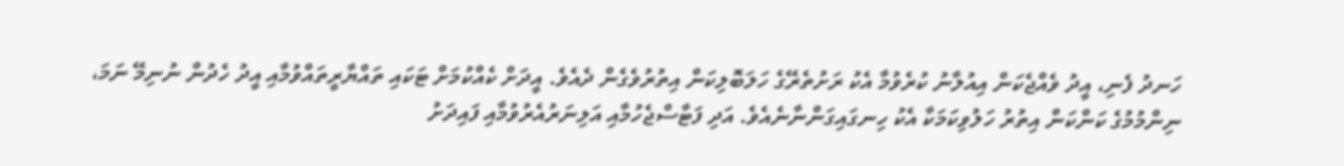ހަނދު ފެނި، އީދު ވެއްޖެކަން އިއުލާނު ކުރެވުމާ އެކު ރަށުތެރޭގެ ހަލަބޮލިކަން އިތުރުވެގެން ދެއެވެ. އީދަށް ކެއްކުމަށް ޓަކައި ތައްޔާރީތައްވުމާއި އީދު ހެދުން ނުނިމޭ ނަމަ، ނިންމުމުގެ ކަންކަން އިތުރު ހަލުވިކަމަކާ އެކު ހިނގައިގަންނާނެއެވެ. އަދި ފަޓާސްޖެހުމާއި އަލިނަރުއެރުވުމާއި ފައިދަށު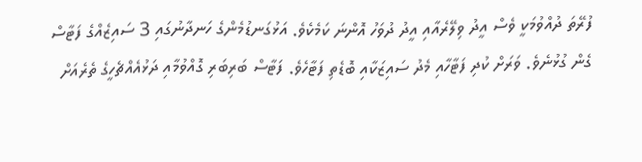ފުރޭތަ ދުއްވުމަކީ ވެސް އީދު ވިލޭރެއާއި އީދު ދުވަހު އޮންނަ ކަމެކެވެ. އަޅުގަނޑުމެންގެ ހަނދާނުގައި 3 ސައިޒެއްގެ ފަޓާސް ގެން ގުޅުނެވެ. ވަރަށް ކުދި ފަޓާހާއި މެދު ސައިޒަކާއި ބޮޑެތި ފަޓާހެވެ. ފަޓާސް ބަރިބަރި ގޮއްވުމާއި ދަޅުއެއްޗެހީގެ ތެރެއަށް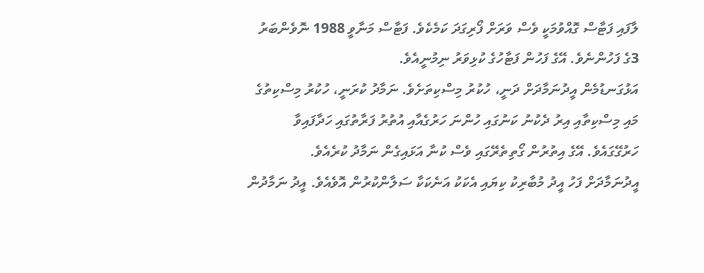ލާފައި ފަޓާސް ގޮއްވުމަކީ ވެސް ވަރަށް ފޯރިގަދަ ކަމެކެވެ. ފަޓާސް މަނާވީ 1988 ނޮވެންބަރު 3ގެ ފަހުންނެވެ. އޭގެ ފަހުން ފަޓާހުގެ ކުޅިވަރު ނިމުނީއެވެ.
އަޅުގަނޑުމެން އީދުނަމާދަށް ދަނީ، ހުކުރު މިސްކިތަށެވެ. ނަމާދު ކުރަނީ، ހުކުރު މިސްކިތުގެ މައި މިސްކިތާއި އިރު ދެކުނު ކަނުގައި ހުންނަ ހަރުގެއާއި އުތުރު ފަރާތުގައި ހަދާފައިވާ ހަރުގޭގައެވެ. އޭގެ އިތުރުން ގޯތިތެރޭގައި ވެސް ކުނާ އަޅައިގެން ނަމާދު ކުރެއެވެ.
އީދުނަމާދަށް ފަހު އީދު މުބާރިކު ކިޔައި އެކަކު އަނެކަކާ ސަލާންކުރުން އޮވެއެވެ. އީދު ނަމާދުން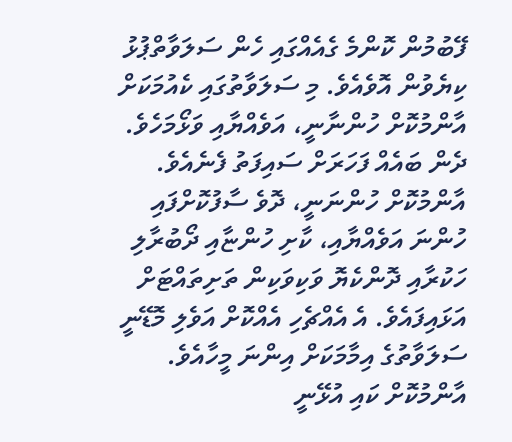ފޭބުމުން ކޮންމެ ގެއެއްގައި ހެން ސަލަވާތްޕުޅު ކިޔެވުން އޮވެއެވެ. މި ސަލަވާތުގައި ކެއުމަކަށް އާންމުކޮށް ހުންނާނީ، އަވެއްޔާއި ވަޅޯމަހެވެ. ދެން ބައެއް ފަހަރަށް ސައިފަތު ފެނެއެވެ. އާންމުކޮށް ހުންނަނީ، ދޮވެ ސާފުކޮށްފައި ހުންނަ އަވެއްޔާއި، ކާށި ހުންޏާއި ދޯބުރާލި ހަކުރާއި ދޮންކެޔޮ ވަކިވަކިން ތަށިތައްޓަށް އަޅައިފައެވެ. އެ އެއްޗެހި އެއްކޮށް އަވެލި މޮޑޭނީ ސަލަވާތުގެ އިމާމަކަށް އިންނަ މީހާއެވެ. އާންމުކޮށް ކައި އުޅޭނީ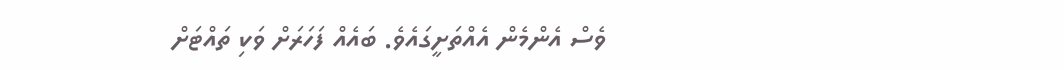ވެސް އެންމެން އެއްތަށީގައެވެ. ބައެއް ފަހަރަށް ވަކި ތައްޓަށް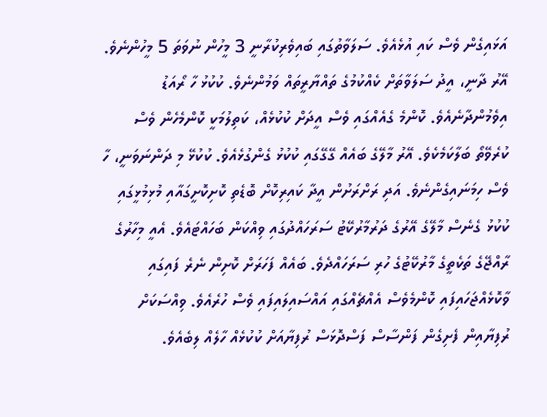އަޅައިގެން ވެސް ކައި އުޅެއެވެ. ސަލަވާތުގައި ބައިވެރިކުރާނީ 3 މީހުން ނުވަތަ 5 މީހުންނެވެ.
އޭރު ދާނީ، އީދު ސަލަވާތަށް ކެއްކުމުގެ ތައްޔާރީތައް ވަމުންނެވެ. ކުކުޅު ހާ ރޯއަޑު އިވެމުންދާނެއެވެ. ކޮންމެ ގެއެއްގައި ވެސް އީދަށް ކުކުޅެއް، ކަތިލުމަކީ ކޮންމެހެން ވެސް ކުރެވޭތޯ ބަލާކަމެކެވެ. އޭރު މާލޭގެ ބައެއް ގޭގޭގައި ކުކުޅު ގެންގުޅެއެވެ. ކުކުޅޭ މި ދަންނަވަނީ، ހާ ވެސް ހިމަނައިގެންނެވެ. އަދި ރަށްރަށުން އީދާ ކައިރިކޮށް ބޮޑެތި ކޮށިކޮށީގައާއި މުޅިމުޅީގައި ކުކުޅު ގެނެސް މާލޭގެ އޭރުގެ ދަރުމާރުކޭޓު ސަރަހައްދުގައި ވިއްކަން ބަހައްޓައެވެ. އެއީ މިހާރުގެ ރާއްޖޭގެ ތަކެތީގެ މާރުކޭޓުގެ ހުރި ސަރަހައްދެވެ. ބައެއް ފަހަރަށް ކޮށިން ނެރެ ފައިގައި ވާކޮޅެއްޖަހައިފައި ކޮންމެވެސް އެއްޗެއްގައި އައްސައިލައިފައި ވެސް ހުރެއެވެ. ވިއްސަކަށް ރުފިޔާއިން ފެށިގެން ފަންސާސް ފަސްދޮޅަސް ރުފިޔާއަށް ކުކުޅެއް ހާލެއް ލިބެއެވެ.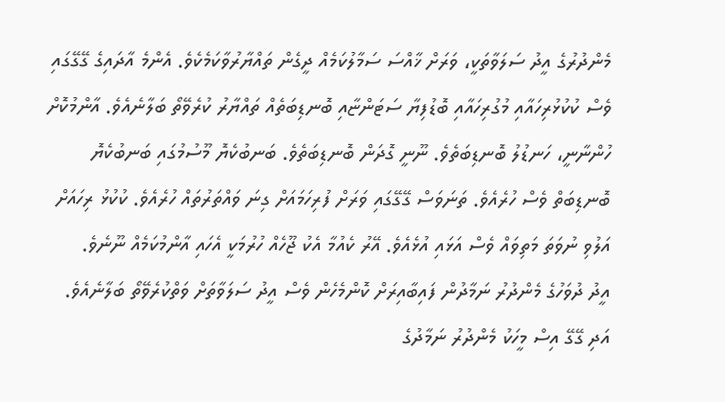މެންދުރުގެ އީދު ސަލަވާތަކީ، ވަރަށް ޚާއްސަ ސަމާލުކަމެއް ދީގެން ތައްޔާރުވާކަމެކެވެ. އެންމެ އާދައިގެ ގޭގޭގައި ވެސް ކުކުޅުރިހައާއި މުގުރިހައާއި ބޮޑުފިޔާ ސަޓަންޏާއި ބޮނޑިބަތެއް ތައްޔާރު ކުރެވޭތޯ ބަލާނެއެވެ. އާންމުކޮށް ހުންނާނީ، ހަނޑުލު ބޮނޑިބަތެވެ. ނޫނީ ގޮދަން ބޮނޑިބަތެވެ. ބަނބުކެޔޮ މޫސުމުގައި ބަނބުކެޔޮ ބޮނޑިބަތް ވެސް ހުރެއެވެ. ތަނަވަސް ގޭގޭގައި ވަރަށް ފުރިހަމައަށް ގިނަ ވައްތަރުތައް ހުރެއެވެ. ކުކުޅު ރިހައަށް އަލުވި ނުވަތަ މަތިވައް ވެސް އަޅައި އުޅެއެވެ. އޭރު ކެއުމާ އެކު ޖޫހެއް ހުރުމަކީ އެހައި އާންމުކަމެއް ނޫނެވެ.
އީދު ދުވަހުގެ މެންދުރު ނަމާދުން ފައިބާއިރަށް ކޮންމެހެން ވެސް އީދު ސަލަވާތަށް ވަތްކުރެވޭތޯ ބަލާނެއެވެ. އަދި ގޭގޭ އިސް މީހަކު މެންދުރު ނަމާދުގެ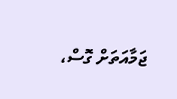ޖަމާއަތަށް ގޮސް،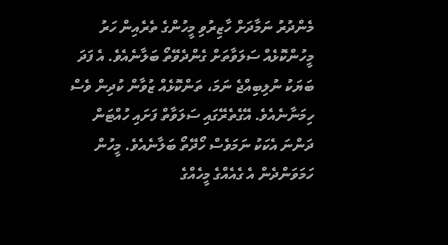މެންދުރު ނަމާދަށް ހާޒިރުވި މީހުންގެ ތެރެއިން ހަރު މީހުންކޮޅެއް ސަލަވާތަށް ގެންދެވޭތޯ ބަލާނެއެވެ. އެ ފަދަ ބަޔަކު ނުލިބިއްޖެ ނަމަ، ތަންކޮޅެއް ޒުވާން ކުދިން ވެސް ހިމަނާނެއެވެ. އޭގެތެރޭގައި ސަލަވާތް ފަށައި ހުއްޓަން ދަންނަ އެކަކު ނަމަވެސް ހޯދޭތޯ ބަލާނެއެވެ. މީހުން ހަމަވަންދެން އެ ގެއެއްގެ މީހެއްގެ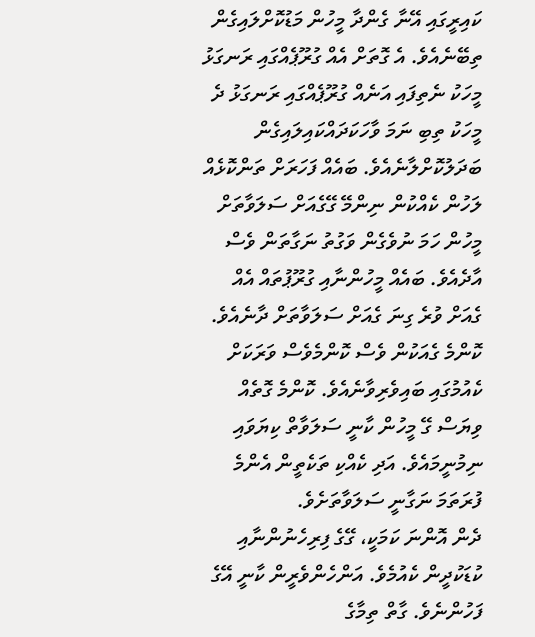ކައިރީގައި އޭނާ ގެންދާ މީހުން މަޑުކޮށްލައިގެން ތިބޭނެއެވެ. އެ ގޮތަށް އެއް ގުރޫޕެއްގައި ރަނގަޅު މީހަކު ނެތިފައި އަނެއް ގުރޫޕެއްގައި ރަނގަޅު ދެ މީހަކު ތިބި ނަމަ ވާހަކަދައްކައިލައިގެން ބަދަލުކޮށްލާނެއެވެ. ބައެއް ފަހަރަށް ތަންކޮޅެއް ލަހުން ކެއްކުން ނިންމޭ ގޭގެއަށް ސަލަވާތަށް މީހުން ހަމަ ނުވެގެން ވަގުތު ނަގާތަން ވެސް އާދެއެވެ. ބައެއް މީހުންނާއި ގުރޫޕުތައް އެއް ގެއަށް ވުރެ ގިނަ ގެއަށް ސަލަވާތަށް ދާނެއެވެ. ކޮންމެ ގެއަކުން ވެސް ކޮންމެވެސް ވަރަކަށް ކެއުމުގައި ބައިވެރިވާނެއެވެ. ކޮންމެ ގޮތެއް ވިޔަސް ގޭ މީހުން ކާނީ ސަލަވާތް ކިޔަވައި ނިމުނީމައެވެ. އަދި ކެއްކި ތަކެތީން އެންމެ ފުރަތަމަ ނަގާނީ ސަލަވާތަށެވެ.
ދެން އޮންނަ ކަމަކީ، ގޭގެ ފިރިހެނުންނާއި ކުޑަކުދީން ކެއުމެވެ. އަންހެންވެރީން ކާނީ އޭގެ ފަހުންނެވެ. ގާތް ތިމާގެ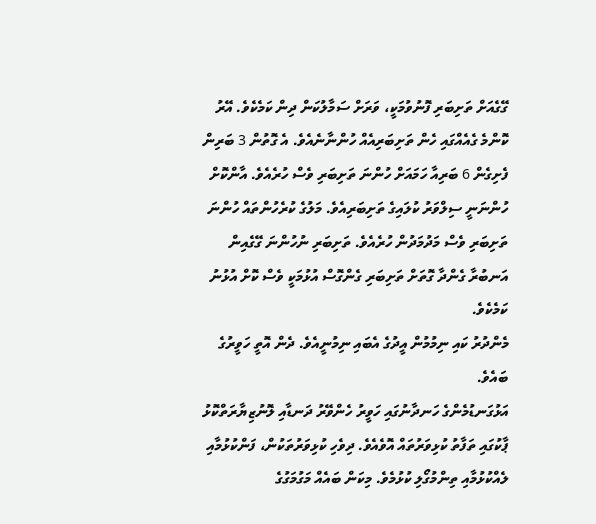ގޭގެއަށް ތަށިބަރި ފޮނުވުމަކީ، ވަރަށް ސަމާލުކަން ދިން ކަމެކެވެ. އޭރު ކޮންމެ ގެއެއްގައި ހެން ތަށިބަރިއެއް ހުންނާނެއެވެ. އެ ގޮތުން 3 ބަރިން ފެށިގެން 6 ބަރިއާ ހަމައަށް ހުންނަ ތަށިބަރި ވެސް ހުރެއެވެ. އާންކޮށް ހުންނަނީ ސިލްވަރު ކުލައިގެ ތަށިބަރިއެވެ. މަލުގެ ކުރެހުންތައް ހުންނަ ތަށިބަރި ވެސް މަދުމަދުން ހުރެއެވެ. ތަށިބަރި ނުހުންނަ ގޭގެއިން އަނބުރާ ގެންދާ ގޮތަށް ތަށިބަރި ގެންގޮސް އުޅުމަކީ ވެސް ކޮށް އުޅުނު ކަމެކެވެ.
މެންދުރު ކައި ނިމުމުން އީދުގެ އެބައި ނިމުނީއެވެ. ދެން އޮތީ ހަވީރުގެ ބައެވެ.
އަޅުގަނޑުމެންގެ ހަނދާނުގައި ހަވީރު ހެންވޭރު ދަނޑާއި ލޮނުޒިޔާރަތްކޮޅު ޕާކުގައި ތަފާތު ކުޅިވަރުތައް އޮވެއެވެ. ދިވެހި ކުޅިވަރުތަކުން، ފަންކުޅުމާއި ލެއްކުޅުމާއި ތިންމުގޯލި ކުޅުމެވެ. މިކަން ބައެއް މަގުމަގުގެ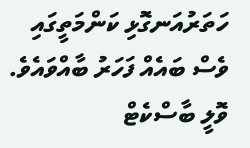ހަތަރުއަނގޮޅި ކަންމަތީގައި ވެސް ބައެއް ފަހަރު ބާއްވައެވެ. ވޮލީ ބާސްކެޓް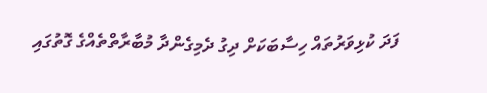ފަދަ ކުޅިވަރުތައް ހިސާބަކަށް ދިގު ދެމިގެންދާ މުބާރާތްތެއްގެ ގޮތުގައި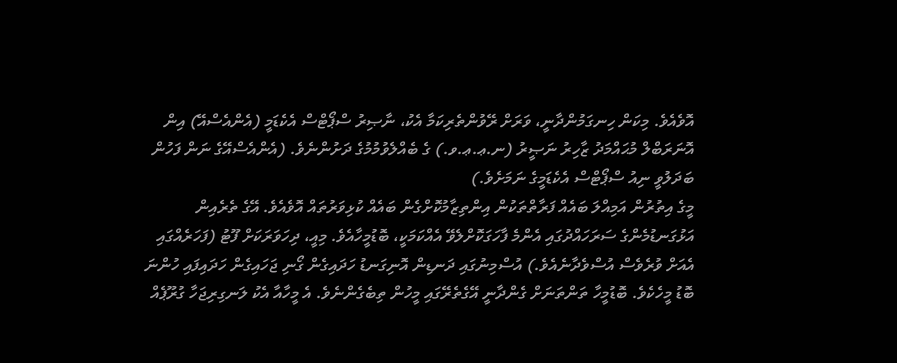އޮވެއެވެ. މިކަން ހިނގަމުންދާނީ، ވަރަށް ރޭވުންތެރިކަމާ އެކު، ނާޞިރު ސްޕޯޓްސް އެކެޑަމީ (އެންއެސްއޭ) އިން އޮނަރަބްލް މުޙައްމަދު ޒާހިރު ނަޞީރު (ނ.ޢ.ޢ.ވ.) ގެ ބެއްލެވުމުމުގެ ދަށުންނެވެ. (އެންއެސްއޭގެ ނަން ފަހުން ބަދަލުވީ ނިއު ސްޕޯޓްސް އެކެޑަމީގެ ނަމަށެވެ.)
މީގެ އިތުރުން އަމިއްލަ ބައެއް ފަރާތްތަކުން އިންތިޒާމުކޮށްގެން ބައެއް ކުޅިވަރުތައް އޮވެއެވެ. އޭގެ ތެރެއިން އަޅުގަނޑުމެންގެ ސަރަހައްދުގައި އެންމެ ފާހަގަކޮށްލެވޭ އެއްކަމަކީ، ބޮޑުމީހާއެވެ. މިއީ، ދިހަވަރަކަށް ފޫޓު (ފަހަރެއްގައި އެއަށް ވުރެވެސް އުސްވެދާނެއެވެ.) އުސްމިނުގައި ދަނޑިން އޮނިގަނޑު ހަދައިގެން ގޯނި ޖަހައިގެން ހަދައިފައި ހުންނަ ބޮޑު މީހެކެވެ. ބޮޑުމީހާ ތަންތަނަށް ގެންދާނީ އޭގެތެރޭގައި މީހުން ތިބެގެންނެވެ. އެ މީހާއާ އެކު ލަނގިރިޖަހާ ގުރޫޕެއް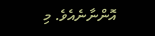އޮންނާނެއެވެ. މި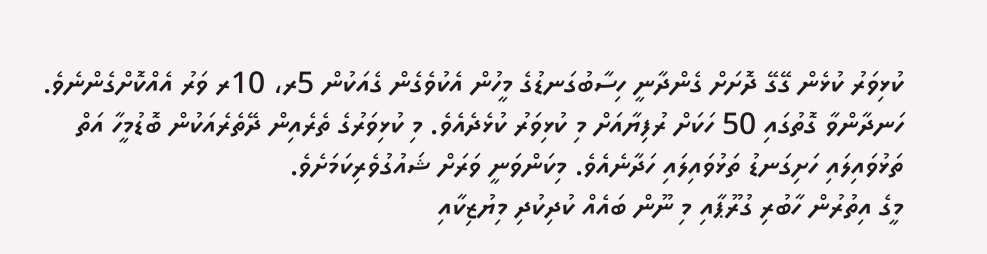ކުޅިވަރު ކުޅެން ގޭގޭ ދޮށަށް ގެންދާނީ ހިސާބުގަނޑުގެ މީހުން އެކުވެގެން ގެއަކުން 5ރ، 10ރ ވަރު އެއްކޮށްގެންނެވެ. ހަނދާންވާ ގޮތުގައި 50 ހަކަށް ރުފިޔާއަށް މި ކުޅިވަރު ކުޅެދެއެވެ. މި ކުޅިވަރުގެ ތެރެއިން ދޭތެރެއަކުން ބޮޑުމީހާ އަތް ތަޅުވައިލައި ހަށިގަނޑު ތަޅުވައިލައި ހަދާނެއެވެ. މިކަންވަނީ ވަރަށް ޝައުގުވެރިކަމަށެވެ.
މީގެ އިތުރުން ހާބުރި ގުރޫޕާއި މި ނޫން ބައެއް ކުދިކުދި މިޔުޒިކާއި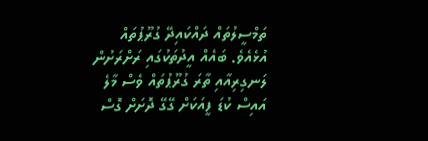ތަމްސީލުތައް ދައްކައިދޭ ގުރޫޕުތައް އުޅެއެވެ. ބައެއް އީދުތަކުގައި ރަށްރަށުން ލަނގިރިއާއި ތާރަ ގުރޫޕުތައް ވެސް މާލެ އައިސް ކުޑަ ފީއަކަށް ގޭގޭ ދޮށަށް ގޮސް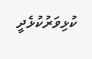ކުޅިވަރުކުޅެދީ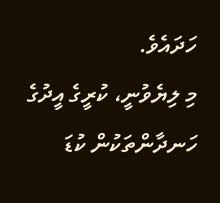ހަދައެވެ.
މި ލިޔެވުނީ، ކުރީގެ އީދުގެ ހަނދާންތަކުން ކުޑަ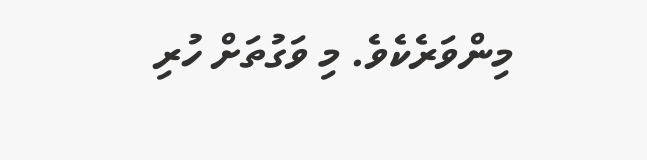މިންވަރެކެވެ. މި ވަގުތަށް ހުރި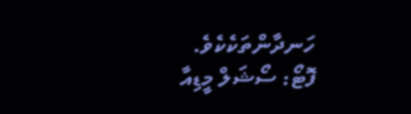ހަނދާންތަކެކެވެ.
ފޮޓޯ: ސޯޝަލް މީޑިއާ